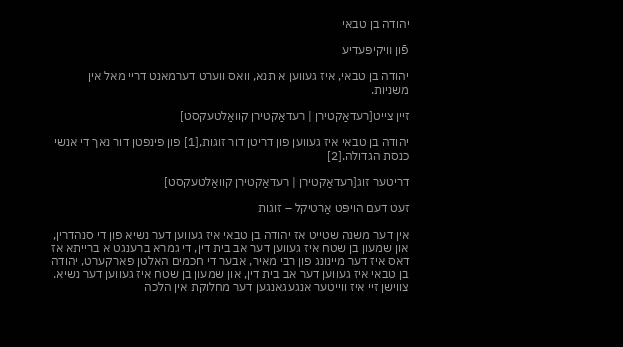יהודה בן טבאי

פֿון װיקיפּעדיע

יהודה בן טבאי, איז געווען א תנא, וואס ווערט דערמאנט דריי מאל אין משניות.

זיין צייט[רעדאַקטירן | רעדאַקטירן קוואַלטעקסט]

יהודה בן טבאי איז געווען פון דריטן דור זוגות,[1] פון פינפטן דור נאך די אנשי כנסת הגדולה.[2]

דריטער זוג[רעדאַקטירן | רעדאַקטירן קוואַלטעקסט]

זעט דעם הויפּט אַרטיקל – זוגות

אין דער משנה שטייט אז יהודה בן טבאי איז געווען דער נשיא פון די סנהדרין, און שמעון בן שטח איז געווען דער אב בית דין, די גמרא ברענגט א ברייתא אז דאס איז דער מיינונג פון רבי מאיר, אבער די חכמים האלטן פארקערט, יהודה בן טבאי איז געווען דער אב בית דין, און שמעון בן שטח איז געווען דער נשיא. צווישן זיי איז ווייטער אנגעגאנגען דער מחלוקת אין הלכה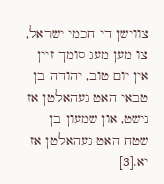צווישן די חכמי ישראל, צו מען מעג סומך זיין אין יום טוב, יהודה בן טבאי האט געהאלטן אז נישט, און שמעון בן שטח האט געהאלטן אז יא.[3]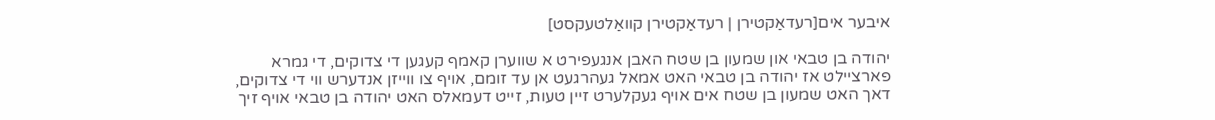איבער אים[רעדאַקטירן | רעדאַקטירן קוואַלטעקסט]

יהודה בן טבאי און שמעון בן שטח האבן אנגעפירט א שווערן קאמף קעגען די צדוקים, די גמרא פארציילט אז יהודה בן טבאי האט אמאל געהרגעט אן עד זומם, אויף צו ווייזן אנדערש ווי די צדוקים, דאך האט שמעון בן שטח אים אויף געקלערט זיין טעות, זייט דעמאלס האט יהודה בן טבאי אויף זיך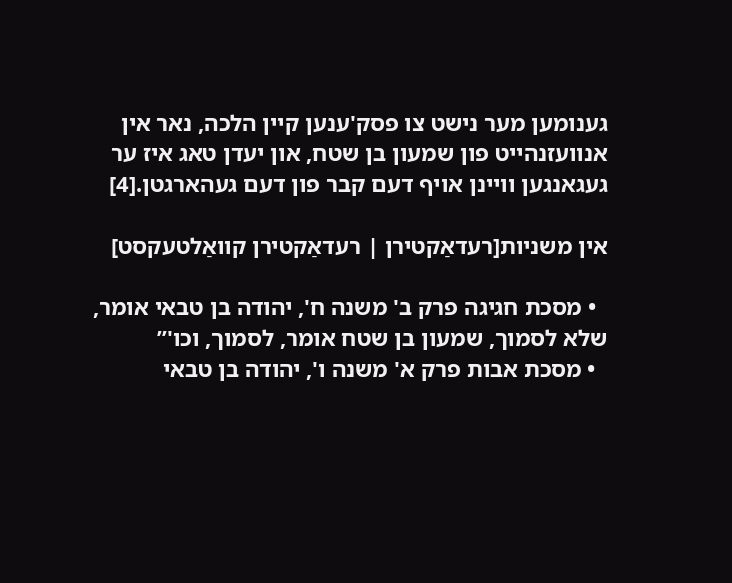גענומען מער נישט צו פסק'ענען קיין הלכה, נאר אין אנוועזנהייט פון שמעון בן שטח, און יעדן טאג איז ער געגאנגען וויינן אויף דעם קבר פון דעם געהארגטן.[4]

אין משניות[רעדאַקטירן | רעדאַקטירן קוואַלטעקסט]

  • מסכת חגיגה פרק ב' משנה ח', יהודה בן טבאי אומר, שלא לסמוך, שמעון בן שטח אומר, לסמוך, וכו'”
  • מסכת אבות פרק א' משנה ו', יהודה בן טבאי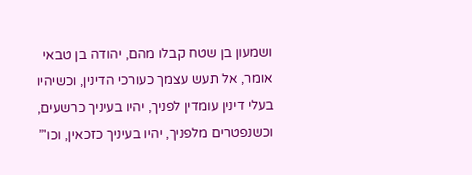ושמעון בן שטח קבלו מהם, יהודה בן טבאי אומר, אל תעש עצמך כעורכי הדינין, וכשיהיו בעלי דינין עומדין לפניך, יהיו בעיניך כרשעים, וכשנפטרים מלפניך, יהיו בעיניך כזכאין, וכו'”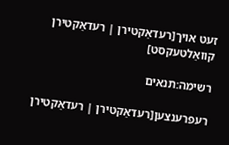זעט אויך[רעדאַקטירן | רעדאַקטירן קוואַלטעקסט]

רשימה:תנאים

רעפרענצען[רעדאַקטירן | רעדאַקטירן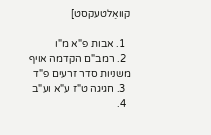קוואַלטעקסט]

  1. אבות פ"א מ"ו
  2. רמב"ם הקדמה אויף משניות סדר זרעים פ"ד
  3. חגיגה ט"ז ע"א וע"ב
  4.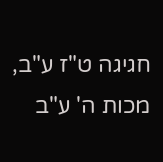חגיגה ט"ז ע"ב, מכות ה' ע"ב